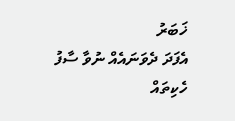ޚަބަރު
އެފަދަ ދެވަނައެއް ނުވާ ސާފު ހެކިތައް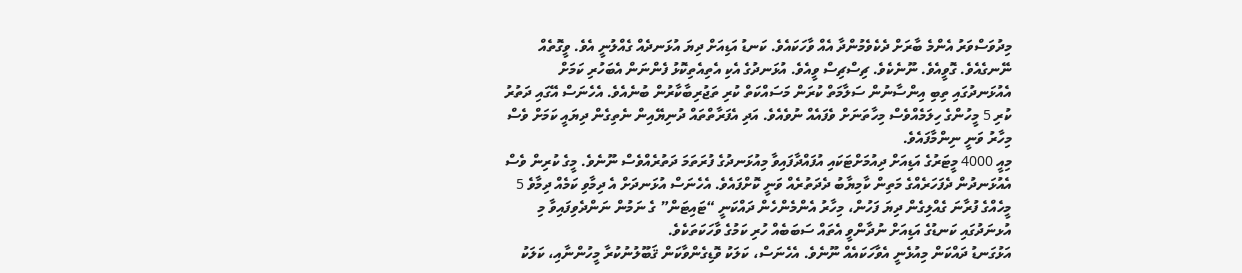މިދުވަސްވަރު އެންމެ ބާރަށް ދެކެވެމުންދާ އެއް ވާހަކައެވެ. ކަނޑު އަޑިއަށް ދިޔަ އުޅަނދެއް ގެއްލުނީ އެވެ. ވީގޮތެއް ނޭނގެއެވެ. ގޮވީއެވެ. ނޫނެކެވެ. ޗިސްޗިސް ވީއެވެ. އުޅަނދުގެ އެކި އެތިއެތިކޮޅު ފެންނަން އެބަހުރި ކަމަށް އެއުޅަނދުގައި ތިބި އިންސާނުން ސަލާމަތް ކުރަން މަސައްކަތް ކުރި ތަޖުރިބާކާރުން ބުނެއެވެ. އެހެނަސް އޭގައި ދަތުރު ކުރި 5 މީހުންގެ ހިލަމެއްވެސް މިހާތަނަށް ވެފައެއް ނުވެއެވެ. އަދި އެފަރާތްތައް ދުނިޔޭއިން ނެތިގެން ދިޔައީ ކަމަށް ވެސް މިހާރު ވަނީ ނިންމާފައެވެ.
މިއީ 4000 މީޓަރުގެ އަޑިއަށް ދިއުމަށްޓަކައި އުފައްދާފައިވާ މިއުޅަނދުގެ ފުރަތަމަ ދަތުރެއްވެސް ނޫނެވެ. މީގެ ކުރިން ވެސް އެއުޅަނދުން ދެފަހަރެއްގެ މަތިން ކާމިޔާބު ދެދަތުރެއް ވަނީ ކޮށްފައެވެ. އެހެނަސް އުޅަނދަށް އެ ދިމާވި ކަމެއް ދިމާވެ 5 މީހެއްގެ ފުރާނަ ގެއްލިގެން ދިޔަ ފަހުން، މިހާރު އެންމެންހެން ދައްކަނީ “ޓައިޓަން” ގެ ނަމުން ނަންދެވިފައިވާ މި އުޅނަދުގައި ކަނޑުގެ އަޑިއަށް ނުދާންވީ އެތައް ސަބަބެއް ހުރި ކަމުގެ ވާހަކަތަކެވެ.
އަޅުގަނޑު ދައްކަން މިއުޅެނީ އެވާހަކައެއް ނޫނެވެ. އެހެނަސް، ކަލަކު ވޮޑިގެންވާކަން ޤަބޫލުނުކުރާ މީހުންނާއި، ކަލަކު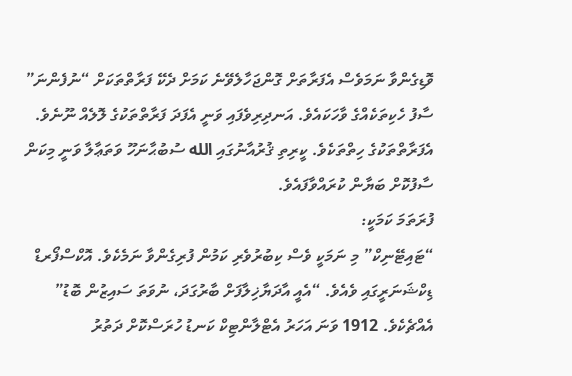ވޮޑިގެންވާ ނަމަވެސް އެފަރާތަށް ގޮންޖަހާލެވޭނެ ކަމަށް ދެކޭ ފަރާތްތަކަށް “ނުފެންނަ” ސާފު ހެކިތަކެއްގެ ވާހަކައެވެ. އަނދިރިވެފައި ވަނީ އެފަދަ ފަރާތްތަކުގެ ލޮލެއް ނޫނެވެ. އެފަރާތްތަކުގެ ހިތްތަކެވެ. ކީރިތި ޤުރުއާނުގައި الله ސުބުޙާނަހޫ ވަތަޢާލާ ވަނީ މިކަން ސާފުކޮށް ބަޔާން ކުރައްވާފައެވެ.
ފުރަތަމަ ކަމަކީ:
“ޓައިޓޭނިކް” މި ނަމަކީ ވެސް ކިބުރުވެރި ކަމުން ފުރިގެންވާ ނަމެކެވެ. އޮކްސްފޯރޑް ޑިކްޝަނަރީގައި ވެއެވެ. “އެއީ އާދަޔާޚިލާފަށް ބާރުގަދަ، ނުވަތަ ސައިޒުން ބޮޑު” އެއްޗެކެވެ. 1912 ވަނަ އަހަރު އެޓްލާންޓިކް ކަނޑު ހުރަސްކޮށް ދަތުރު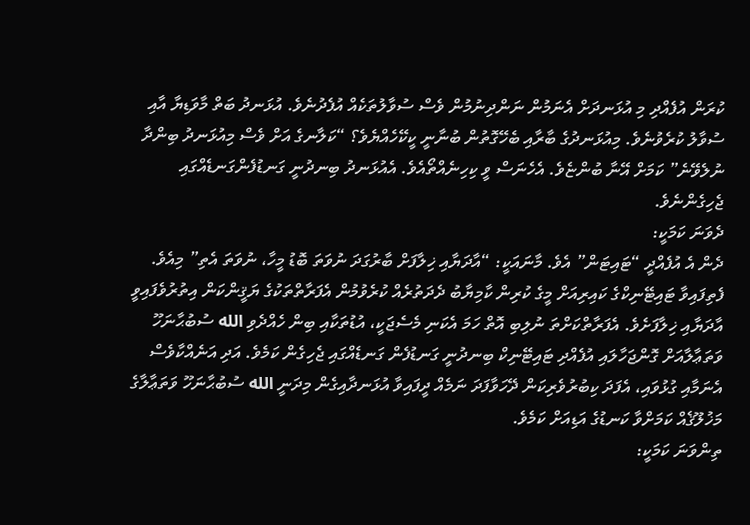ކުރަން އުފެއްދި މި އުޅަނދަށް އެނަމުން ނަންދިނުމުން ވެސް ސުވާލުތަކެއް އުފެދުނެވެ. އުޅަނދު ބަތް މާވަޑިޔާ އާއި ސުވާލު ކުރެވުނެވެ. މިއުޅަނދުގެ ބާރާއި ބެހޭގޮތުން ބުނާނީ ކީކޭހެއްޔެވެ؟ “ކަލާނގެ އަށް ވެސް މިއުޅަނދު ބިންދާ ނުލެވޭނެ” ކަމަށް އޭނާ ބުންޏެވެ. އެހެނަސް ވީ ކިހިނެއްތޯއެވެ. އެއުޅަނދު ބިނދުނީ ގަނޑުފެންގަނޑެއްގައި ޖެހިގެންނެވެ.
ދެވަނަ ކަމަކީ:
ދެން އެ އުފެއްދީ “ޓައިޓަން” އެވެ. މާނައަކީ: “އާދަޔާއި ޚިލާފަށް ބާރުގަދަ ނުވަތަ ބޮޑު މީހާ، ނުވަތަ އެތި” މިއެވެ. ފެތިފައިވާ ޓައިޓޭނިކްގެ ކައިރިއަށް މީގެ ކުރިން ކާމިޔާބު ދެދަތުރެއް ކުރެވުމުން އެފަރާތްތަކުގެ ޔަޤީންކަން އިތުރުވެފައިވީ އާދަޔާއި ޚިލާފަށެވެ. އެފަރާތްކަށްތަ ނުލިބި އޮތް ހަމަ އެކަނި މެސެޖަކީ، އުޑުތަކާއި ބިން ހެއްދެވި الله ސުބުޙާނަހޫ ވަތަޢާލާއަށް ގޮންޖަހާލައި އުފެއްދި ޓައިޓޭނިކް ބިނދުނީ ގަނޑުފެން ގަނޑެއްގައި ޖެހިގެން ކަމެވެ. އަދި އަނެއްކާވެސް އެނަމާއި ގުޅުވައި، އެފަދަ ކިބުރުވެރިކަން ދޭހަވާފަދަ ނަމެއް ދީފައިވާ އުޅަނދާއިގެން މިދަނީ الله ސުބުޙާނަހޫ ވަތަޢާލާގެ މަޚުލޫޤެއް ކަމަށްވާ ކަނޑުގެ އަޑިއަށް ކަމެވެ.
ތިންވަނަ ކަމަކީ: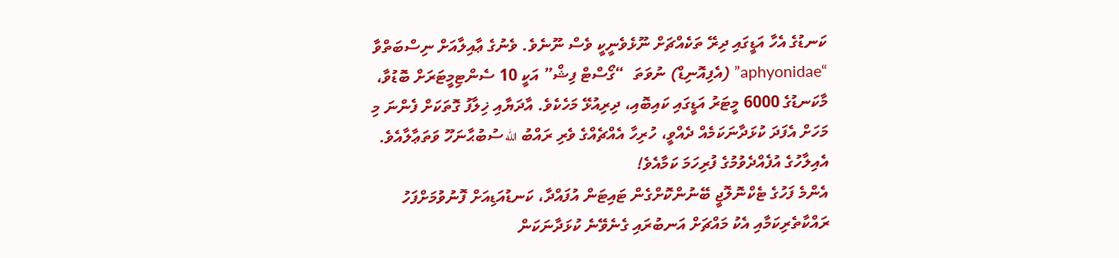ކަނޑުގެ އެހާ އަޑީގައި ދިރޭ ތަކެއްޗަށް ނޫޅެވެނީކީ ވެސް ނޫނެވެ. ވެނުގެ ޢާއިލާއަށް ނިސްބަތްވާ “aphyonidae” (އެފިއޮނިޑް) ނުވަތަ  “ގޯސްޓް ފިޝް” އަކީ 10 ސެންޓިމީޓަރަށް ބޮޑުވާ، މާކަނޑުގެ 6000 މީޓަރު އަޑީގައި ކައިބޮއި، ދިރިއުޅޭ މަހެކެވެ. އާދަޔާއި ޚިލާފު ގޮތަކަށް ފެންނަ މި މަހަށް އެފަދަ ކުޅަދާނަކަމެއް ދެއްވީ، ހުރިހާ އެއްޗެއްގެ ވެރި ރައްބު الله ސުބުޙާނަހޫ ވަތަޢާލާއެވެ. އެއިލާހުގެ އުފެއްދެވުމުގެ ފުރިހަމަ ކަމާއެވެ!
އެންމެ ފަހުގެ ޓެކްނޮލޮޖީ ބޭނުންކޮށްގެން ޓައިޓަން އުފައްދާ، ކަނޑުއަޑިއަށް ފޮނުވުމަށްފަހު ރައްކާތެރިކަމާއި އެކު މައްޗަށް އަނބުރައި ގެނެވޭނެ ކުޅަދާނަކަން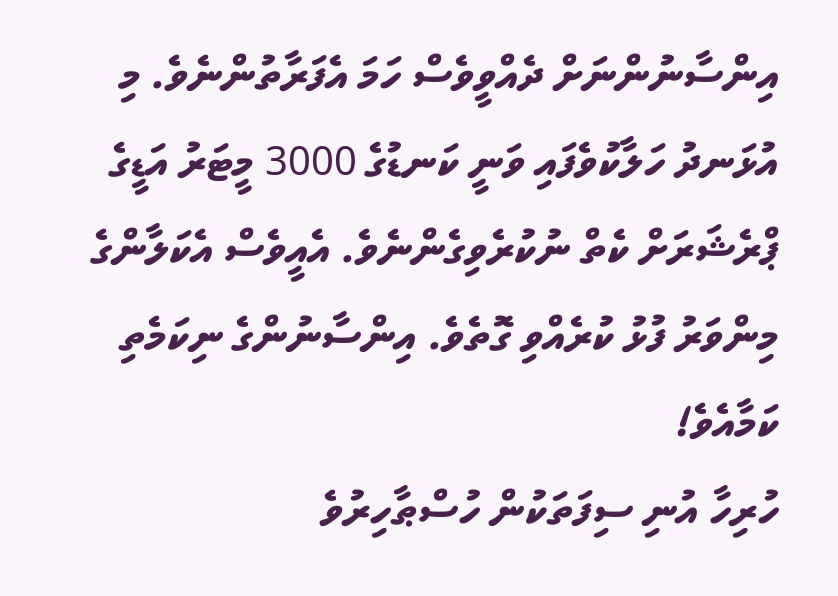އިންސާނުންނަށް ދެއްވީވެސް ހަމަ އެފަރާތުންނެވެ. މި އުޅަނދު ހަލާކުވެފައި ވަނީ ކަނޑުގެ 3000 މީޓަރު އަޑީގެ ޕްރެޝަރަށް ކެތް ނުކުރެވިގެންނެވެ. އެއީވެސް އެކަލާންގެ މިންވަރު ފުޅު ކުރެއްވި ގޮތެވެ. އިންސާނުންގެ ނިކަމެތި ކަމާއެވެ!
ހުރިހާ އުނި ސިފަތަކުން ހުސްޠާހިރުވެ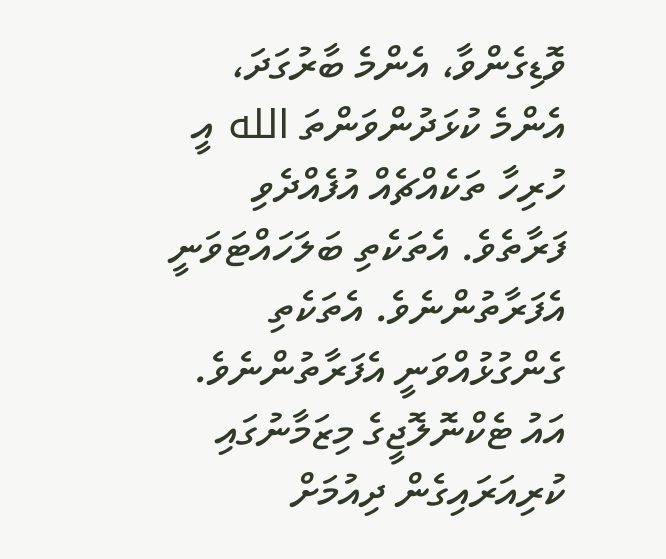ވޮޑިގެންވާ، އެންމެ ބާރުގަދަ، އެންމެ ކުޅަދުންވަންތަ الله އީ ހުރިހާ ތަކެއްޗެއް އުފެއްދެވި ފަރާތެވެ. އެތަކެތި ބަލަހައްޓަވަނީ އެފަރާތުންނެވެ. އެތަކެތި ގެންގުޅުއްވަނީ އެފަރާތުންނެވެ. އައު ޓެކްނޮލޮޖީގެ މިޒަމާނުގައި ކުރިއަރައިގެން ދިއުމަށް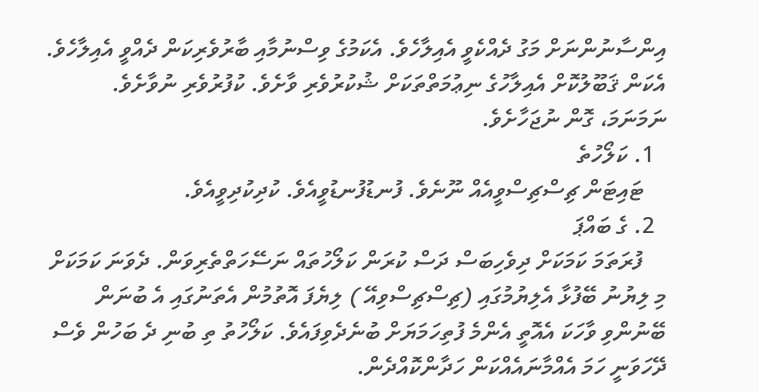އިންސާނުންނަށް މަގު ދެއްކެވީ އެއިލާހެވެ. އެކަމުގެ ވިސްނުމާއި ބާރުވެރިކަން ދެއްވީ އެއިލާހެވެ. އެކަން ޤަބޫލުކޮށް އެއިލާހުގެ ނިޢުމަތްތަކަށް ޝުކުރުވެރި ވާށެވެ. ކުފުރުވެރި ނުވާށެވެ. ނަމަނަމަ، ގޮން ނުޖަހާށެވެ.
  1. ކަލޯހުތެ
    ޓައިޓަން ޗިސްޗިސްވީއެއް ނޫނެވެ. ފުނޑުފުނޑުވީއެވެ. ކުދިކުދިވީއެވެ.
  2. ގެ ބައްޕަ
    ފުރަތަމަ ކަމަކަށް ދިވެހިބަސް ދަސް ކުރަން ކަލޯހުތައް ނަސޭހަތްތެރިވަން. ދެވަނަ ކަމަކަށް މި ލިޔުނު ބޭފުޅާ އެލިޔުމުގައި (ޗިސްޗިސްވިއޭ ) ލިޔެފަ އޮތުމުން އެތަނުގައި އެ ބުނަން ބޭނުންވި ވާހަކަ އެއޮތީ އެންމެ ފުތިހަމަޔަށް ބުނެދެވިފައެވެ. ކަލޯހުތު ތި ބުނި ދެ ބަހުން ވެސް ދޭހަވަނީ ހަމަ އެއްމާނައެއްކަން ހަދާންކޮއްދެން.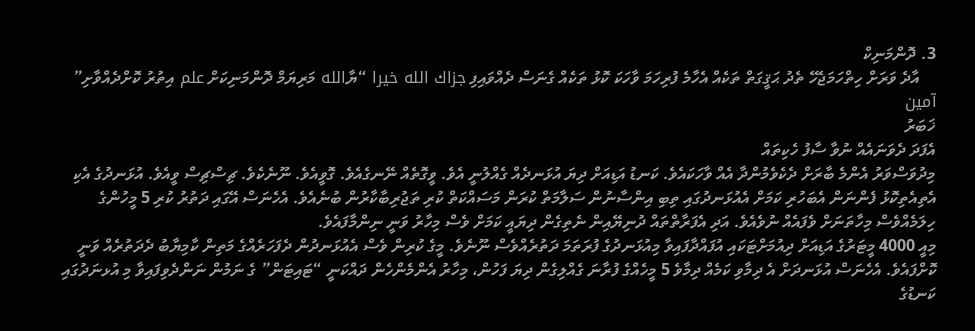3. ދޮންމަނިކް
    އާދެ ވަރަށް ހިތްހަމަޖެހޭ ތެދު ޙަޤީގަތް ތަކެއް އެހާމެ ފުރިހަމަ ވާހަކަ ކޮޅު ތަކެއް ގެނަސް ދެއްވައިފި جزاك الله خيرا “ޔާالله މަރިޔަމް ދޮންމަނިކަށް علم އިތުރު ކޮށްދެއްވާށި” آمين
ޚަބަރު
އެފަދަ ދެވަނައެއް ނުވާ ސާފު ހެކިތައް
މިދުވަސްވަރު އެންމެ ބާރަށް ދެކެވެމުންދާ އެއް ވާހަކައެވެ. ކަނޑު އަޑިއަށް ދިޔަ އުޅަނދެއް ގެއްލުނީ އެވެ. ވީގޮތެއް ނޭނގެއެވެ. ގޮވީއެވެ. ނޫނެކެވެ. ޗިސްޗިސް ވީއެވެ. އުޅަނދުގެ އެކި އެތިއެތިކޮޅު ފެންނަން އެބަހުރި ކަމަށް އެއުޅަނދުގައި ތިބި އިންސާނުން ސަލާމަތް ކުރަން މަސައްކަތް ކުރި ތަޖުރިބާކާރުން ބުނެއެވެ. އެހެނަސް އޭގައި ދަތުރު ކުރި 5 މީހުންގެ ހިލަމެއްވެސް މިހާތަނަށް ވެފައެއް ނުވެއެވެ. އަދި އެފަރާތްތައް ދުނިޔޭއިން ނެތިގެން ދިޔައީ ކަމަށް ވެސް މިހާރު ވަނީ ނިންމާފައެވެ.
މިއީ 4000 މީޓަރުގެ އަޑިއަށް ދިއުމަށްޓަކައި އުފައްދާފައިވާ މިއުޅަނދުގެ ފުރަތަމަ ދަތުރެއްވެސް ނޫނެވެ. މީގެ ކުރިން ވެސް އެއުޅަނދުން ދެފަހަރެއްގެ މަތިން ކާމިޔާބު ދެދަތުރެއް ވަނީ ކޮށްފައެވެ. އެހެނަސް އުޅަނދަށް އެ ދިމާވި ކަމެއް ދިމާވެ 5 މީހެއްގެ ފުރާނަ ގެއްލިގެން ދިޔަ ފަހުން، މިހާރު އެންމެންހެން ދައްކަނީ “ޓައިޓަން” ގެ ނަމުން ނަންދެވިފައިވާ މި އުޅނަދުގައި ކަނޑުގެ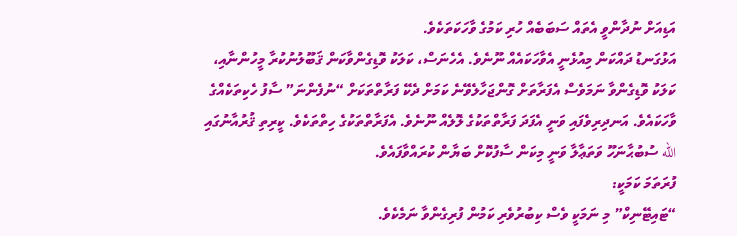އަޑިއަށް ނުދާންވީ އެތައް ސަބަބެއް ހުރި ކަމުގެ ވާހަކަތަކެވެ.
އަޅުގަނޑު ދައްކަން މިއުޅެނީ އެވާހަކައެއް ނޫނެވެ. އެހެނަސް، ކަލަކު ވޮޑިގެންވާކަން ޤަބޫލުނުކުރާ މީހުންނާއި، ކަލަކު ވޮޑިގެންވާ ނަމަވެސް އެފަރާތަށް ގޮންޖަހާލެވޭނެ ކަމަށް ދެކޭ ފަރާތްތަކަށް “ނުފެންނަ” ސާފު ހެކިތަކެއްގެ ވާހަކައެވެ. އަނދިރިވެފައި ވަނީ އެފަދަ ފަރާތްތަކުގެ ލޮލެއް ނޫނެވެ. އެފަރާތްތަކުގެ ހިތްތަކެވެ. ކީރިތި ޤުރުއާނުގައި الله ސުބުޙާނަހޫ ވަތަޢާލާ ވަނީ މިކަން ސާފުކޮށް ބަޔާން ކުރައްވާފައެވެ.
ފުރަތަމަ ކަމަކީ:
“ޓައިޓޭނިކް” މި ނަމަކީ ވެސް ކިބުރުވެރި ކަމުން ފުރިގެންވާ ނަމެކެވެ.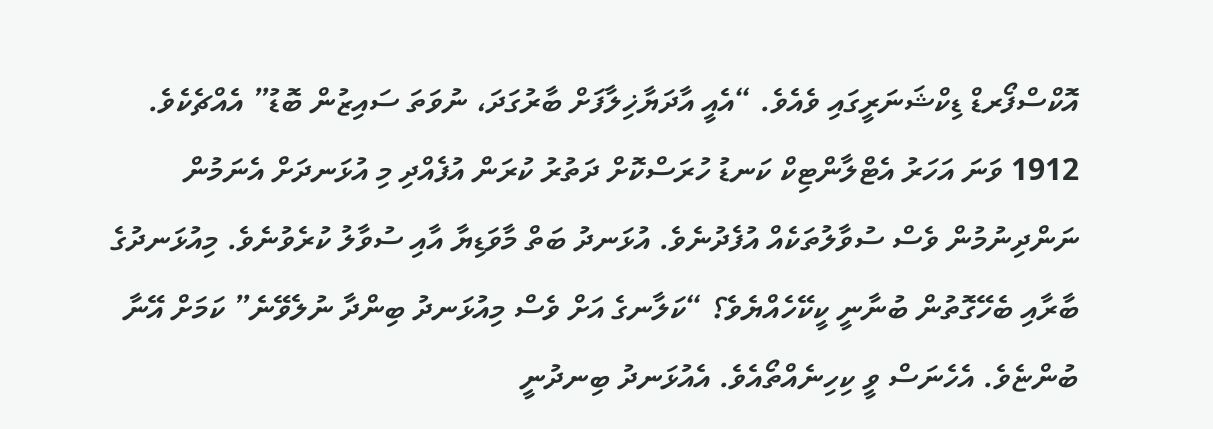އޮކްސްފޯރޑް ޑިކްޝަނަރީގައި ވެއެވެ. “އެއީ އާދަޔާޚިލާފަށް ބާރުގަދަ، ނުވަތަ ސައިޒުން ބޮޑު” އެއްޗެކެވެ. 1912 ވަނަ އަހަރު އެޓްލާންޓިކް ކަނޑު ހުރަސްކޮށް ދަތުރު ކުރަން އުފެއްދި މި އުޅަނދަށް އެނަމުން ނަންދިނުމުން ވެސް ސުވާލުތަކެއް އުފެދުނެވެ. އުޅަނދު ބަތް މާވަޑިޔާ އާއި ސުވާލު ކުރެވުނެވެ. މިއުޅަނދުގެ ބާރާއި ބެހޭގޮތުން ބުނާނީ ކީކޭހެއްޔެވެ؟ “ކަލާނގެ އަށް ވެސް މިއުޅަނދު ބިންދާ ނުލެވޭނެ” ކަމަށް އޭނާ ބުންޏެވެ. އެހެނަސް ވީ ކިހިނެއްތޯއެވެ. އެއުޅަނދު ބިނދުނީ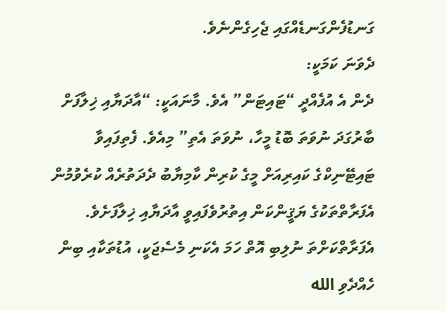ގަނޑުފެންގަނޑެއްގައި ޖެހިގެންނެވެ.
ދެވަނަ ކަމަކީ:
ދެން އެ އުފެއްދީ “ޓައިޓަން” އެވެ. މާނައަކީ: “އާދަޔާއި ޚިލާފަށް ބާރުގަދަ ނުވަތަ ބޮޑު މީހާ، ނުވަތަ އެތި” މިއެވެ. ފެތިފައިވާ ޓައިޓޭނިކްގެ ކައިރިއަށް މީގެ ކުރިން ކާމިޔާބު ދެދަތުރެއް ކުރެވުމުން އެފަރާތްތަކުގެ ޔަޤީންކަން އިތުރުވެފައިވީ އާދަޔާއި ޚިލާފަށެވެ. އެފަރާތްކަށްތަ ނުލިބި އޮތް ހަމަ އެކަނި މެސެޖަކީ، އުޑުތަކާއި ބިން ހެއްދެވި الله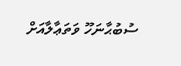ސުބުޙާނަހޫ ވަތަޢާލާއަށް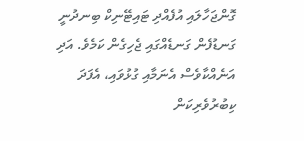ގޮންޖަހާލައި އުފެއްދި ޓައިޓޭނިކް ބިނދުނީ ގަނޑުފެން ގަނޑެއްގައި ޖެހިގެން ކަމެވެ. އަދި އަނެއްކާވެސް އެނަމާއި ގުޅުވައި، އެފަދަ ކިބުރުވެރިކަން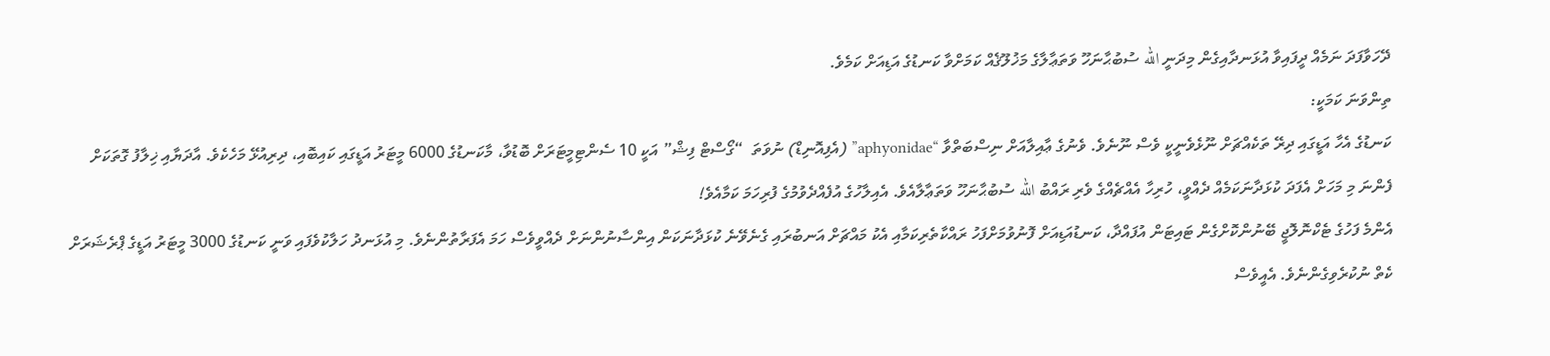ދޭހަވާފަދަ ނަމެއް ދީފައިވާ އުޅަނދާއިގެން މިދަނީ الله ސުބުޙާނަހޫ ވަތަޢާލާގެ މަޚުލޫޤެއް ކަމަށްވާ ކަނޑުގެ އަޑިއަށް ކަމެވެ.
ތިންވަނަ ކަމަކީ:
ކަނޑުގެ އެހާ އަޑީގައި ދިރޭ ތަކެއްޗަށް ނޫޅެވެނީކީ ވެސް ނޫނެވެ. ވެނުގެ ޢާއިލާއަށް ނިސްބަތްވާ “aphyonidae” (އެފިއޮނިޑް) ނުވަތަ  “ގޯސްޓް ފިޝް” އަކީ 10 ސެންޓިމީޓަރަށް ބޮޑުވާ، މާކަނޑުގެ 6000 މީޓަރު އަޑީގައި ކައިބޮއި، ދިރިއުޅޭ މަހެކެވެ. އާދަޔާއި ޚިލާފު ގޮތަކަށް ފެންނަ މި މަހަށް އެފަދަ ކުޅަދާނަކަމެއް ދެއްވީ، ހުރިހާ އެއްޗެއްގެ ވެރި ރައްބު الله ސުބުޙާނަހޫ ވަތަޢާލާއެވެ. އެއިލާހުގެ އުފެއްދެވުމުގެ ފުރިހަމަ ކަމާއެވެ!
އެންމެ ފަހުގެ ޓެކްނޮލޮޖީ ބޭނުންކޮށްގެން ޓައިޓަން އުފައްދާ، ކަނޑުއަޑިއަށް ފޮނުވުމަށްފަހު ރައްކާތެރިކަމާއި އެކު މައްޗަށް އަނބުރައި ގެނެވޭނެ ކުޅަދާނަކަން އިންސާނުންނަށް ދެއްވީވެސް ހަމަ އެފަރާތުންނެވެ. މި އުޅަނދު ހަލާކުވެފައި ވަނީ ކަނޑުގެ 3000 މީޓަރު އަޑީގެ ޕްރެޝަރަށް ކެތް ނުކުރެވިގެންނެވެ. އެއީވެސް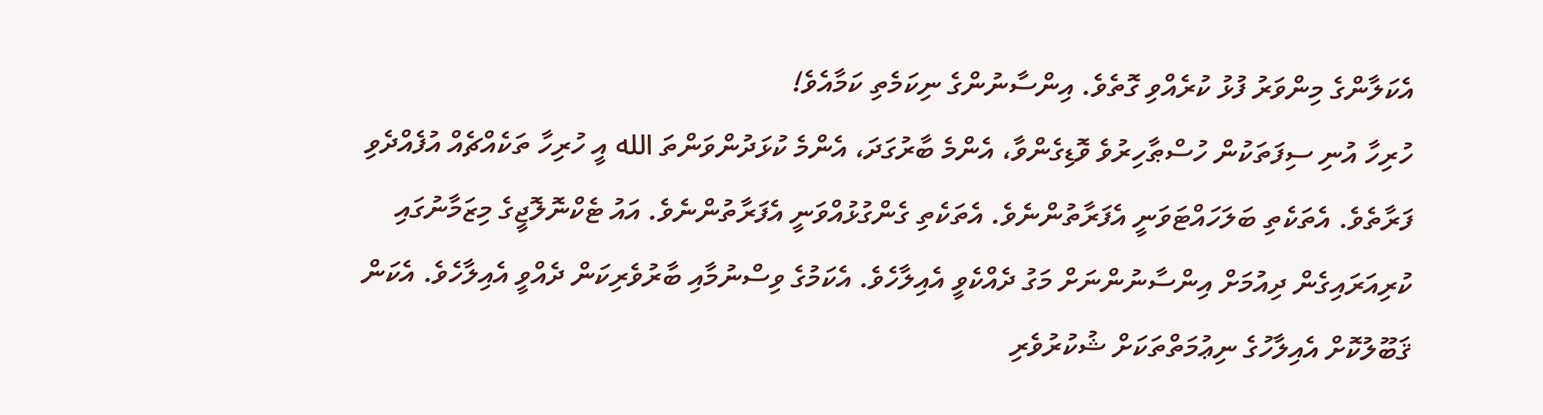އެކަލާންގެ މިންވަރު ފުޅު ކުރެއްވި ގޮތެވެ. އިންސާނުންގެ ނިކަމެތި ކަމާއެވެ!
ހުރިހާ އުނި ސިފަތަކުން ހުސްޠާހިރުވެ ވޮޑިގެންވާ، އެންމެ ބާރުގަދަ، އެންމެ ކުޅަދުންވަންތަ الله އީ ހުރިހާ ތަކެއްޗެއް އުފެއްދެވި ފަރާތެވެ. އެތަކެތި ބަލަހައްޓަވަނީ އެފަރާތުންނެވެ. އެތަކެތި ގެންގުޅުއްވަނީ އެފަރާތުންނެވެ. އައު ޓެކްނޮލޮޖީގެ މިޒަމާނުގައި ކުރިއަރައިގެން ދިއުމަށް އިންސާނުންނަށް މަގު ދެއްކެވީ އެއިލާހެވެ. އެކަމުގެ ވިސްނުމާއި ބާރުވެރިކަން ދެއްވީ އެއިލާހެވެ. އެކަން ޤަބޫލުކޮށް އެއިލާހުގެ ނިޢުމަތްތަކަށް ޝުކުރުވެރި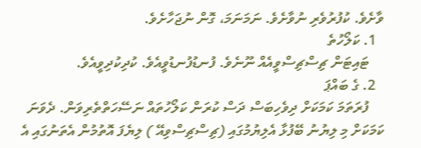ވާށެވެ. ކުފުރުވެރި ނުވާށެވެ. ނަމަނަމަ، ގޮން ނުޖަހާށެވެ.
  1. ކަލޯހުތެ
    ޓައިޓަން ޗިސްޗިސްވީއެއް ނޫނެވެ. ފުނޑުފުނޑުވީއެވެ. ކުދިކުދިވީއެވެ.
  2. ގެ ބައްޕަ
    ފުރަތަމަ ކަމަކަށް ދިވެހިބަސް ދަސް ކުރަން ކަލޯހުތައް ނަސޭހަތްތެރިވަން. ދެވަނަ ކަމަކަށް މި ލިޔުނު ބޭފުޅާ އެލިޔުމުގައި (ޗިސްޗިސްވިއޭ ) ލިޔެފަ އޮތުމުން އެތަނުގައި އެ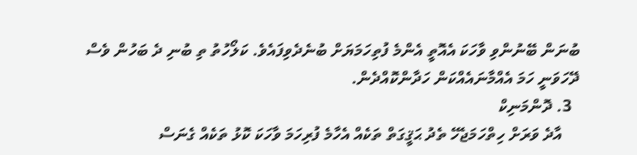ބުނަން ބޭނުންވި ވާހަކަ އެއޮތީ އެންމެ ފުތިހަމަޔަށް ބުނެދެވިފައެވެ. ކަލޯހުތު ތި ބުނި ދެ ބަހުން ވެސް ދޭހަވަނީ ހަމަ އެއްމާނައެއްކަން ހަދާންކޮއްދެން.
  3. ދޮންމަނިކް
    އާދެ ވަރަށް ހިތްހަމަޖެހޭ ތެދު ޙަޤީގަތް ތަކެއް އެހާމެ ފުރިހަމަ ވާހަކަ ކޮޅު ތަކެއް ގެނަސް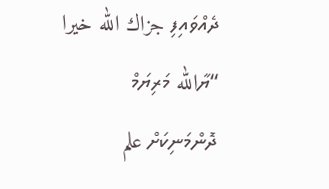ދެއްވައިފި جزاك الله خيرا “ޔާالله މަރިޔަމް ދޮންމަނިކަށް علم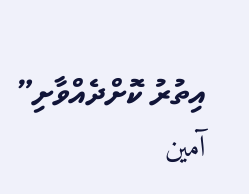އިތުރު ކޮށްދެއްވާށި” آمين